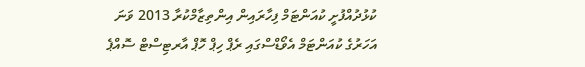ކުޅުދުއްފުށީ ކުއަންޓަމް ފިހާރައިން އިންތިޒާމްކުރާ 2013 ވަނަ އަހަރުގެ ކުއަންޓަމް އެވޯޑްސްގައި ރެޕް ހިޕް ހޮޕް އާރޓިސްޓް ސޮއްޕެ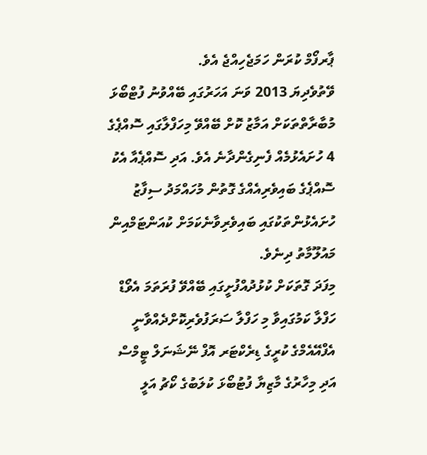ޕާރފޯމް ކުރަން ހަމަޖެހިއްޖެ އެވެ.
ވޭތުވެދިޔަ 2013 ވަނަ އަހަރުގައި ބޭއްވުނު ފުޓްބޯޅަ މުބާރާތްތަކަށް އަމާޒު ކޮށް ބޭއްވޭ މިހަފްލާގައި ސޮއްޕެގެ 4 ހުށައެޅުމެއް ފެނިގެންދާނެ އެވެ. އަދި ސޮއްޕެއާ އެކު ސޮއްޕެގެ ބައިވެރިއެއްގެ ގޮތުން މުހައްމަދު ސިފާޒު ހުށައެޅުންތަކުގައި ބައިވެރިވާނެކަމަށް ކުއަންޓަމްއިން މައުލޫމާތު ދިނެވެ.
މިފަދަ ގޮތަކަށް ކުޅުދުއްފުށީގައި ބޭއްވޭ ފުރަތަމަ އެވޯޑް ހަފްލާ ކަމުގައިވާ މި ހަފްލާ ސަރަފުވެރިކޮށްދެއްވާނީ އެފްއޭއެމްގެ ކުރީގެ ޑިރެކްޓަރ އޮފް ނޭޝަނަލް ޓީމްސް އަދި މިހާރުގެ މާޒިޔާ ފުޓުބޯޅަ ކުލަބުގެ ކޯޗު އަލީ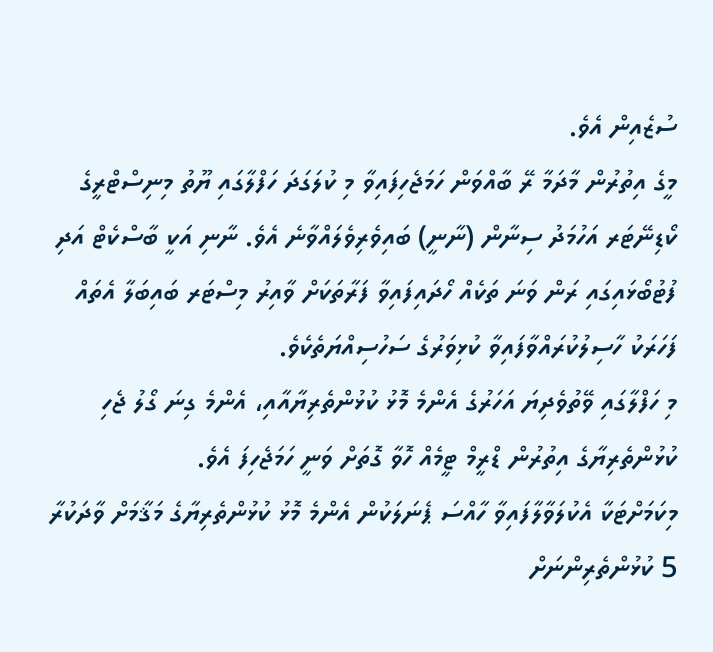ސުޒެއިން އެވެ.
މީގެ އިތުރުން މާދަމާ ރޭ ބާއްވަން ހަމަޖެހިފައިވާ މި ކުލަގަދަ ހަފްލާގައި ޔޫތު މިނިސްޓްރީގެ ކޯޑިނޭޓަރ އަހުމަދު ސިނާން (ނާނީ) ބައިވެރިވެލައްވާނެ އެވެ. ނާނި އަކީ ބާސްކެޓް އަދި ފުޓުބޯޅައިގައި ރަން ވަނަ ތަކެއް ހޯދައިފައިވާ ފަރާތަކަށް ވާއިރު މިސްޓަރ ބައިބަލާ އެތައް ފަހަރަކު ހާސިލުކުރައްވާފައިވާ ކުޅިވަރުގެ ސަހުސިއްޔަތެކެވެ.
މި ހަފްލާގައި ވޭތުވެދިޔަ އަހަރުގެ އެންމެ މޮޅު ކުޅުންތެރިޔާއާއި، އެންމެ ގިނަ ގޯލު ޖެހި ކުޅުންތެރިޔާގެ އިތުރުން ޑްރީމް ޓީމެއް ހޮވާ ގޮތަށް ވަނީ ހަމަޖެހިފަ އެވެ.
މިކަމަށްޓަކާ އެކުލަވާލާފައިވާ ހާއްސަ ޕެނަލަކުން އެންމެ މޮޅު ކުޅުންތެރިޔާގެ މަޤާމަށް ވާދަކުރާ 5 ކުޅުންތެރިންނަށް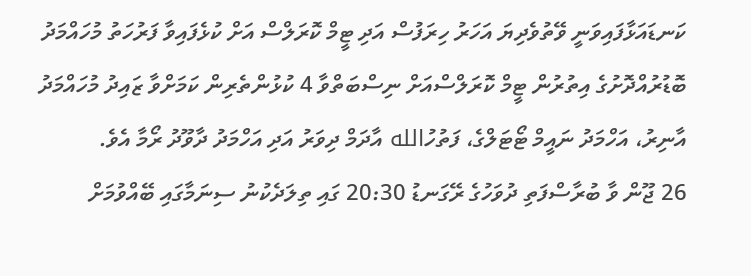ކަނޑައަޅާފައިވަނީ ވޭތުވެދިޔަ އަހަރު ހިރަފުސް އަދި ޓީމް ކޮރަލްސް އަށް ކުޅެފައިވާ ފަރުހަތު މުހައްމަދު ބޮޑުރުއްދޮށުގެ އިތުރުން ޓީމް ކޮރަލްސްއަށް ނިސްބަތްވާ 4 ކުޅުންތެރިން ކަމަށްވާ ޒައިދު މުހައްމަދު އާނިރު، އަހްމަދު ނައީމް ޓޯޓަލްގެ، ފަތުހުالله އާދަމް ދިވަރު އަދި އަހްމަދު ދާވޫދު ރޯމާ އެވެ.
26 ޖޫން ވާ ބުރާސްފަތި ދުވަހުގެ ރޭގަނޑު 20:30 ގައި ތިލަދެކުނު ސިނަމާގައި ބޭއްވުމަށް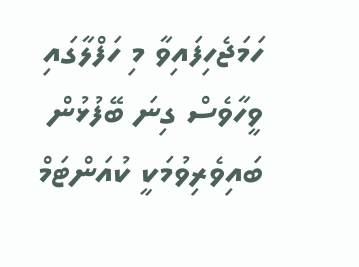ހަމަޖެހިފައިވާ މި ހަފްލާގައި ވީހާވެސް ގިނަ ބޭފުޅުން ބައިވެރިވުމަކީ ކުއަންޓަމް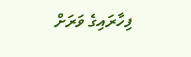ފިހާރައިގެ ވަރަށް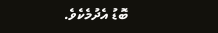ބޮޑު އެދުމެކެވެ.